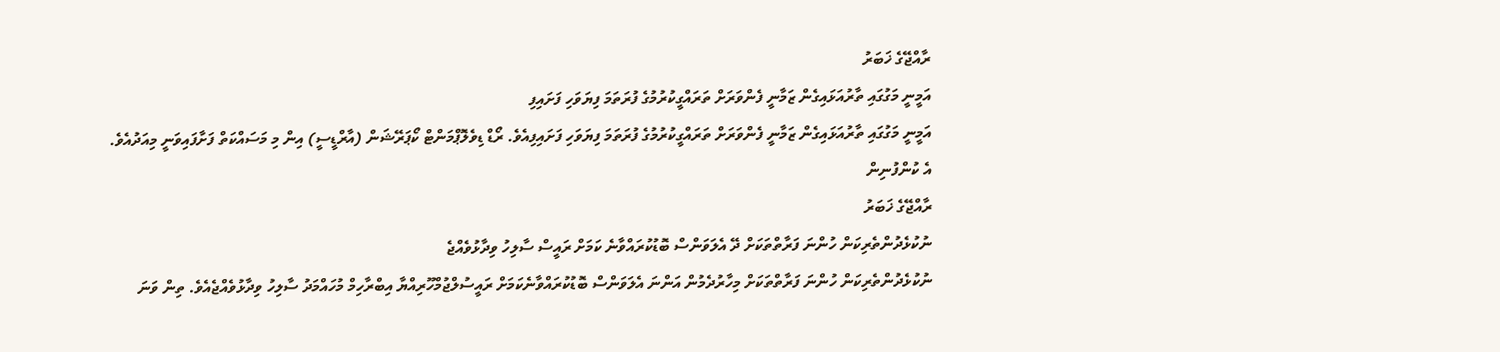ރާއްޖޭގެ ޚަބަރު
އަމީނީ މަގުގައި ތާރުއަޅައިގެން ޒަމާނީ ފެންވަރަށް ތަރައްގީކުރުމުގެ ފުރަތަމަ ފިޔަވަހި ފަށައިފި
އަމީނީ މަގުގައި ތާރުއަޅައިގެން ޒަމާނީ ފެންވަރަށް ތަރައްގީކުރުމުގެ ފުރަތަމަ ފިޔަވަހި ފަށައިފިއެވެ. ރޯޑް ޑިވެލޮޕްމަންޓް ކޯޕަރޭޝަން (އާރްޑީސީ) އިން މި މަސައްކަތް ފަށާފައިވަނީ މިއަދުއެވެ. އެ ކުންފުނިން
ރާއްޖޭގެ ޚަބަރު
ނުކުޅެދުންތެރިކަން ހުންނަ ފަރާތްތަކަށް ދޭ އެލަވަންސް ބޮޑުކުރައްވާނެ ކަމަށް ރައީސް ސާލިހު ވިދާޅުވެއްޖެ
ނުކުޅެދުންތެރިކަން ހުންނަ ފަރާތްތަކަށް މިހާރުދެމުން އަންނަ އެލަވަންސް ބޮޑުކުރައްވާނެކަމަށް ރައީސުލްޖުމްހޫރިއްޔާ އިބްރާހިމް މުހައްމަދު ސާލިހު ވިދާޅުވެއްޖެއެވެ. ތިން ވަނަ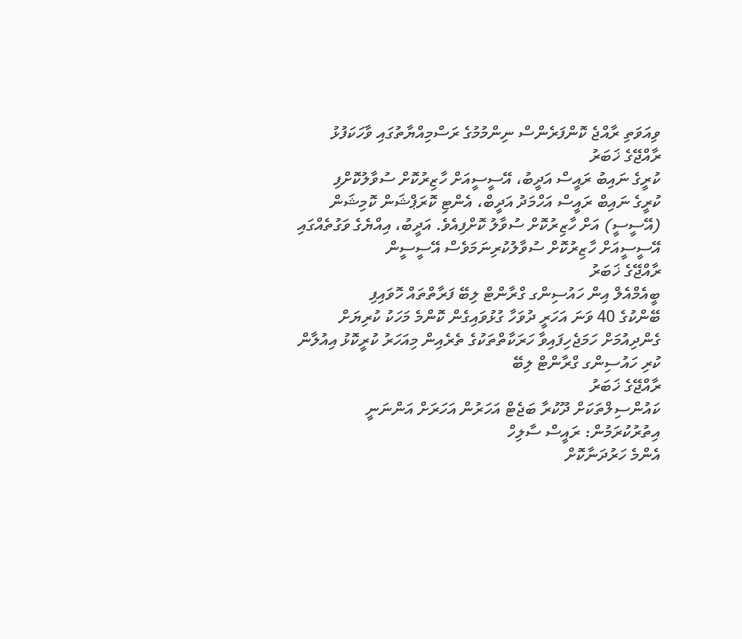ވިއަވަތި ރާއްޖެ ކޮންފަރެންސް ނިންމުމުގެ ރަސްމިއްޔާތުގައި ވާހަކަފުޅު
ރާއްޖޭގެ ޚަބަރު
ކުރީގެ ނައިބު ރައީސް އަދީބު، އޭސީސީއަށް ހާޒިރުކޮށް ސުވާލުކޮށްފި
ކުރީގެ ނައިބް ރައީސް އަހްމަދު އަދީބް، އެންޓި ކޮރަޕްޝަން ކޮމިޝަން (އޭސީސީ) އަށް ހާޒިރުކޮށް ސުވާލު ކޮށްފިއެވެ. އަދީބު، އިއްޔެގެ ވަގުތެއްގައި އޭސީސީއަށް ހާޒިރުކޮށް ސުވާލުކުރިނަމަވެސް އޭސީސީން
ރާއްޖޭގެ ޚަބަރު
ބީއެމްއެލް އިން ހައުސިންގ ގްރާންޓް ލިބޭ ފަރާތްތައް ހޮވައިފި
ބޭންކުގެ 40 ވަނަ އަހަރީ ދުވަހާ ގުޅުވައިގެން ކޮންމެ މަހަކު ކުރިޔަށް ގެންދިއުމަށް ހަމަޖެހިފައިވާ ހަރަކާތްތަކުގެ ތެރެއިން މިއަހަރު ކުރީކޮޅު އިއުލާން ކުރި ހައުސިންގ ގްރާންޓް ލިބޭ
ރާއްޖޭގެ ޚަބަރު
ކައުންސިލްތަކަށް ދޫކުރާ ބަޖެޓް އަހަރުން އަހަރަށް އަންނަނީ އިތުރުކުރަމުން: ރައީސް ސާލިހް
އެންމެ ހަރުދަނާކޮށް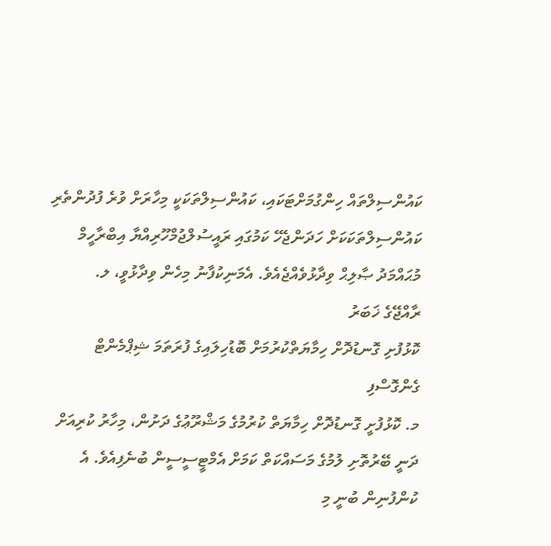ކައުންސިލްތައް ހިންގުމަށްޓަކައި، ކައުންސިލްތަކަކީ މިހާރަށް ވުރެ ފުދުންތެރި ކައުންސިލްތަކަކަށް ހަދަންޖެހޭ ކަމުގައި ރައީސުލްޖުމްހޫރިއްޔާ އިބްރާހީމް މުޙައްމަދު ޞާލިޙް ވިދާޅުވެއްޖެއެވެ. އެމަނިކުފާނު މިހެން ވިދާޅުވީ، ލ.
ރާއްޖޭގެ ޚަބަރު
ކޮޅުފުށި ގޮނޑުދޮށް ހިމާޔަތްކުރުމަށް ބޮޑުހިލައިގެ ފުރަތަމަ ޝިޕްމެންޓް ގެންގޮސްފި
މ. ކޮޅުފުށީ ގޮނޑުދޮށް ހިމާޔަތް ކުރުމުގެ މަޝްރޫޢުގެ ދަށުން، މިހާރު ކުރިއަށް ދަނީ ބޭރުތޮށި ލުމުގެ މަސައްކަތް ކަމަށް އެމްޓީސީސީން ބުނެފިއެވެ. އެ ކުންފުނިން ބުނީ މި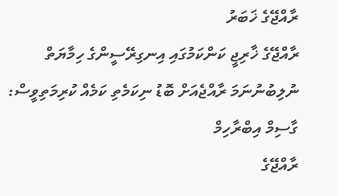ރާއްޖޭގެ ޚަބަރު
ރާއްޖޭގެ ޚާރިޖީ ކަންކަމުގައި އިނގިރޭސީންގެ ހިމާޔަތް ނުލިބުނުނަމަ ރާއްޖެއަށް ބޮޑު ނިކަމެތި ކަމެއް ކުރިމަތިވީސް: ގާސިމް އިބްރާހިމް
ރާއްޖޭގެ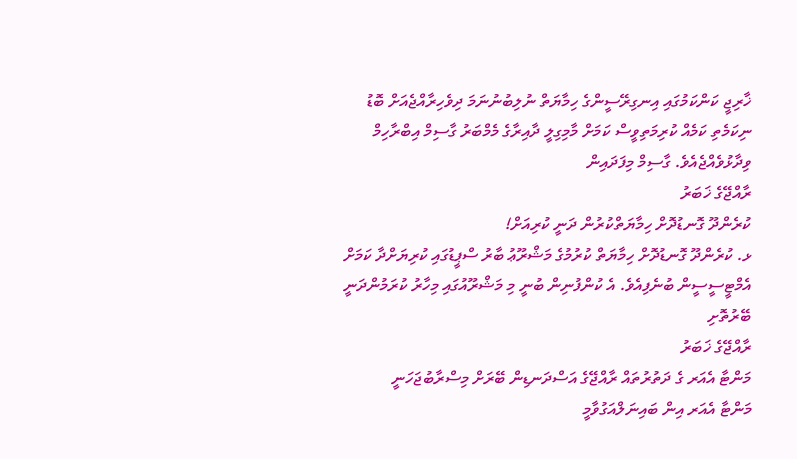ޚާރިޖީ ކަންކަމުގައި އިނގިރޭސީންގެ ހިމާޔަތް ނުލިބުނުނަމަ ދިވެހިރާއްޖެއަށް ބޮޑު ނިކަމެތި ކަމެއް ކުރިމަތިވީސް ކަމަށް މާމިގިލީ ދާއިރާގެ މެމްބަރު ގާސިމް އިބްރާހިމް ވިދާޅުވެއްޖެއެވެ. ގާސިމް މިފަދައިން
ރާއްޖޭގެ ޚަބަރު
ކުރެންދޫ ގޮނޑުދޮށް ހިމާޔަތްކުރުން ދަނީ ކުރިއަށް!
ޅ. ކުރެންދޫ ގޮނޑުދޮށް ހިމާޔަތް ކުރުމުގެ މަޝްރޫޢު ބާރު ސްޕީޑުގައި ކުރިޔަށްދާ ކަމަށް އެމްޓީސީސީން ބުނެފިއެވެ. އެ ކުންފުނިން ބުނީ މި މަޝްރޫއުގައި މިހާރު ކުރަމުންދަނީ ބޭރުތޮށި
ރާއްޖޭގެ ޚަބަރު
މަންޓާ އެއަރ ގެ ދަތުރުތައް ރާއްޖޭގެ އަސްދަނޑިން ބޭރަށް މިސްރާބުޖަހަނީ
މަންޓާ އެއަރ އިން ބައިނަލްއަގުވާމީ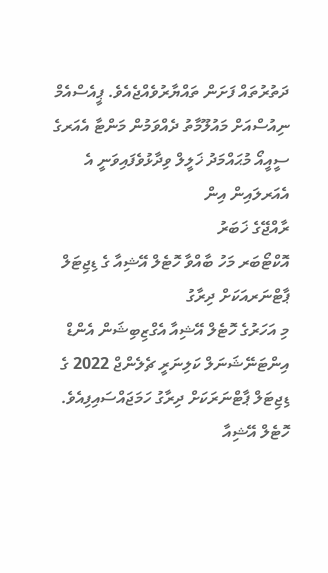ދަތުރުތައް ފަށަން ތައްޔާރުވެއްޖެއެވެ. ޕީއެސްއެމް ނިއުސްއަށް މައުލޫމާތު ދެއްވަމުން މަންޓާ އެއަރގެ ސީއީއޯ މުޙައްމަދު ޚަލީލް ވިދާޅުވެފައިވަނީ އެ އެއަރލައިން އިން
ރާއްޖޭގެ ޚަބަރު
އޮކްޓޯބަރ މަހު ބާއްވާ ހޮޓެލް އޭޝިއާ ގެ ޑިޖިޓަލް ޕާޓްނަރއަކަށް ދިރާގު
މި އަހަރުގެ ހޮޓެލް އޭޝިއާ އެގްޒިބިޝަން އެންޑް އިންޓަނޭޝަނަލް ކަލިނަރީ ޗެލެންޖް 2022 ގެ ޑިޖިޓަލް ޕާޓްނަރަކަށް ދިރާގު ހަމަޖައްސައިފިއެވެ. ހޮޓެލް އޭޝިއާ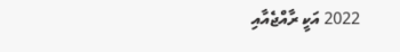2022 އަކީ ރާއްޖެއާއި